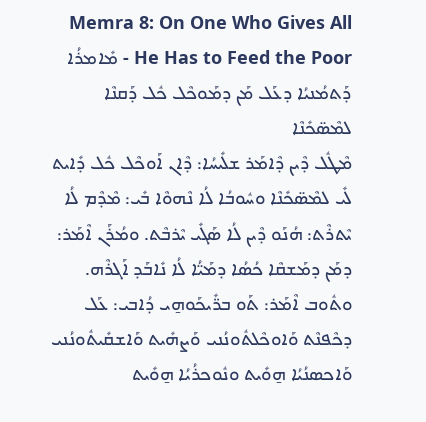Memra 8: On One Who Gives All He Has to Feed the Poor - ܡܺܐܡܪܳܐ ܕܰܬܡܳܢܝܳܐ ܕܥܰܠ ܡܰܢ ܕܡܰܘܟܶܠ ܟܽܠ ܕܰܩܢܶܐ ܠܡܶܣ̈ܟܺܢܶܐ
ܡܶܛܽܠ ܕܶܝܢ ܕܶܐܡܰܪ ܫܠܺܝܚܳܐ: ܕܶܐܢ ܐܰܘܟܶܠ ܟܽܠ ܕܺܐܝܬ ܠܺܝ ܠܡܶܣ̈ܟܺܢܶܐ ܘܚܽܘܒܳܐ ܠܳܐ ܢܶܗܘܶܐ ܒܺܝ: ܡܶܕܶܡ ܠܳܐ ܝܶܬܪܶܬ: ܗܳܢܰܘ ܕܶܝܢ ܠܳܐ ܣܰܓܺܝ ܝܶܪܒܶܬ. ܘܡܳܪܰܢ ܐܶܡܰܪ: ܕܡܰܢ ܕܡܰܫܩܶܐ ܟܳܣܳܐ ܕܡܰܝ̈ܳܐ ܠܳܐ ܢܺܐܒܰܕ ܐܰܓܪܶܗ.
ܘܬܽܘܒ ܐܶܡܰܪ: ܬܰܘ ܒܪ̈ܺܝܟܰܘܗ̱ܝ ܕܳܐܒܝ: ܥܰܠ ܕܟܶܦܢܶܬ ܘܰܐܘܟܶܠܬܽܘܢܳܢܝ ܘܰܨܗܺܝܬ ܘܰܐܫܩܺܝܬܽܘܢܳܢܝ ܘܰܐܟܣܢܳܝܳܐ ܗ̱ܘܺܝܬ ܘܢܽܘܟܪܳܝܳܐ ܗ̱ܘܺܝܬ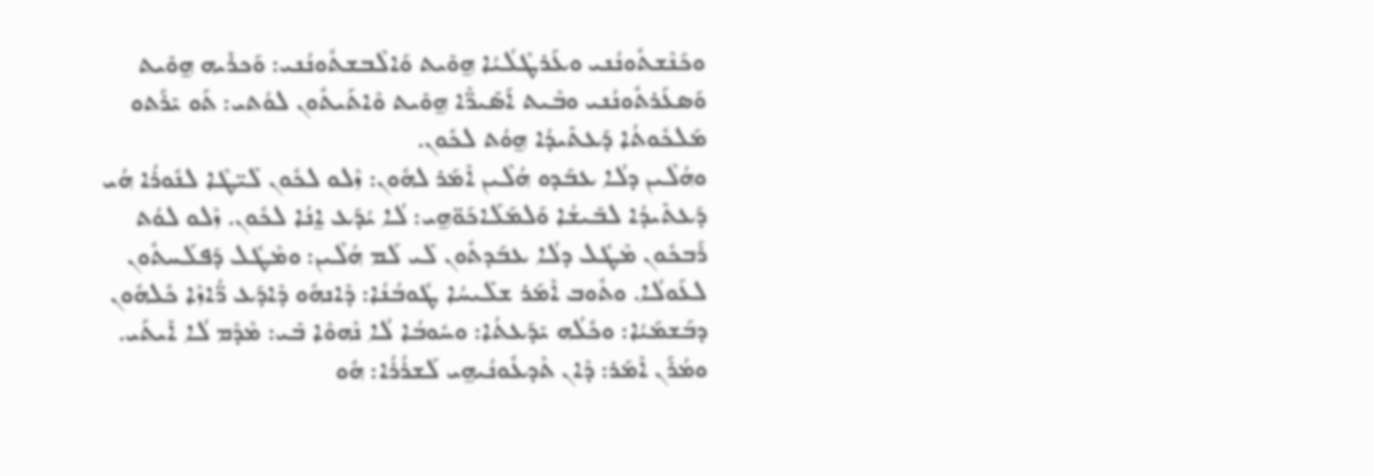ܘܟܰܢܶܫܬܽܘܢܳܢܝ ܘܥܰܪܛܶܠܳܝܳܐ ܗ̱ܘܺܝܬ ܘܰܐܠܶܒܫܬܽܘܢܳܢܝ: ܘܰܟܪܺܝܗ ܗ̱ܘܺܝܬ ܘܰܣܥܰܪܬܽܘܢܳܢܝ ܘܒܶܝܬ ܐܰܣܺܝܪ̈ܶܐ ܗ̱ܘܺܝܬ ܘܶܐܬܰܝܬܽܘܢ ܠܘܳܬܝ: ܬܰܘ ܝܺܪܰܬܘ ܡܰܠܟܽܘܬܳܐ ܕܰܥܬܺܝܕܳܐ ܗ̱ܘܳܬ ܠܟܽܘܢ.
ܘܗܳܠܶܝܢ ܕܠܳܐ ܥܒܰܕܘ ܗܳܠܶܝܢ ܐܶܡܰܪ ܠܗܽܘܢ: ܙܶܠܘ ܠܟܽܘܢ ܠܺܝ̈ܛܶܐ ܠܢܽܘܪܳܐ ܗܳܝ ܕܰܥܬܺܝܕܳܐ ܠܒܺܝܫܳܐ ܘܰܠܡܰܠܰܐܟܰܘ̈ܗ̱ܝ: ܠܳܐ ܝܳܕܰܥ ܐ̱ܢܳܐ ܠܟܽܘܢ. ܙܶܠܘ ܠܘܳܬ ܪܰܒܟܽܘܢ ܡܶܛܽܠ ܕܠܳܐ ܥܒܰܕܬܽܘܢ ܠܺܝ ܠܰܡ ܗܳܠܶܝܢ: ܘܡܶܛܽܠ ܕܰܦܠܰܚܬܽܘܢ ܠܥܰܘܠܳܐ. ܘܬܽܘܒ ܐܶܡܰܪ ܫܠܺܝܚܳܐ ܛܽܘܒܳܢܳܐ: ܕܶܐܢܗܽܘ ܕܶܐܕܰܥ ܪ̈ܳܐܙܶܐ ܟܽܠܗܽܘܢ ܕܒܰܫܡܰܝܳܐ: ܘܟܽܠܳܗ ܝܺܕܰܥܬܳܐ: ܘܚܽܘܒܳܐ ܠܳܐ ܢܶܗܘܶܐ ܒܺܝ: ܡܶܕܶܡ ܠܳܐ ܐܺܝܬܰܝ. ܘܡܳܪܰܢ ܐܶܡܰܪ: ܕܶܐܢ ܬܶܕܥܽܘܢܳܝܗ̱ܝ ܠܰܫܪܳܪܳܐ: ܗܽܘ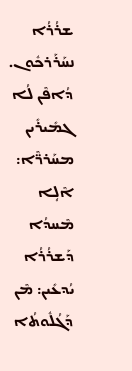ܫܪܳܪܳܐ ܢܚܰܪܰܪܟܽܘܢ. ܕܳܐܦܶܢ ܠܳܐ ܓܡܺܝܪܺܝܢ ܡܚܰܪܪ̈ܶܐ: ܐܶܠܴܐ ܡܶܚܕܳܐ ܕܰܫܪܳܪܳܐ ܝܳܕܥܺܝܢ: ܡܶܢ ܕܰܓܳܠܽܘܬܳܐ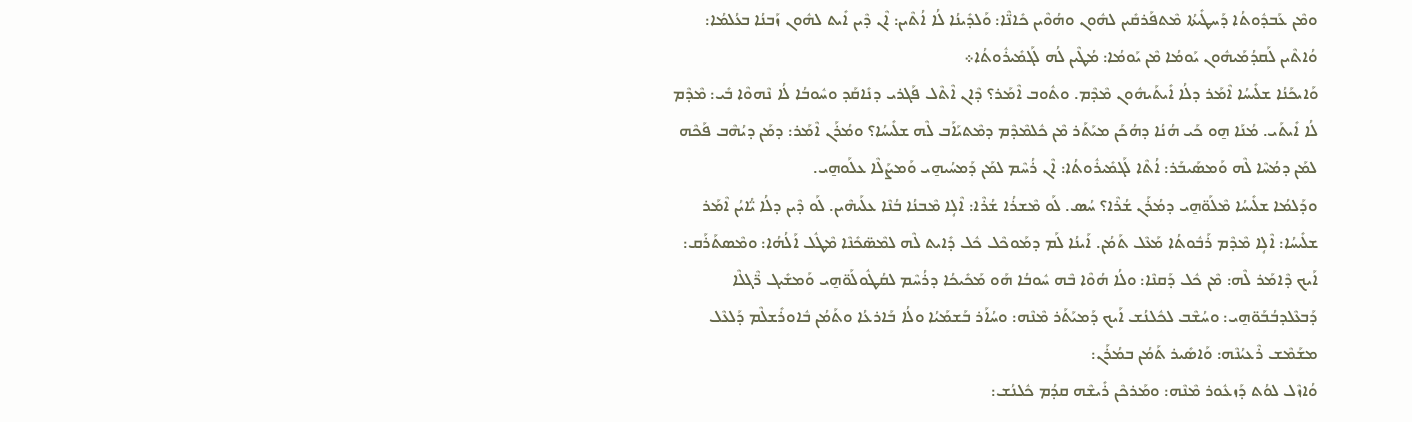ܘܡܶܢ ܥܰܒܕܽܘܬܳܐ ܕܰܚܛܺܝܬܳܐ ܡܶܬܦܰܪܩܺܝܢ ܠܗܽܘܢ ܘܗܳܘܶܝܢ ܟܺܐܢ̈ܶܐ: ܘܰܠܕܺܝܢܳܐ ܠܳܐ ܐܳܬܶܝܢ: ܐܶܢ ܕܶܝܢ ܐܺܝܬ ܠܗܽܘܢ ܙܰܒܢܳܐ ܒܥܳܠܡܳܐ: ܘܳܐܬܶܝܢ ܠܰܩܕܳܡܰܝܗܽܘܢ ܝܰܘܡܳܐ ܡܶܢ ܝܰܘܡܳܐ: ܡܳܛܶܝܢ ܠܳܗ ܠܰܓܡܺܝܪܽܘܬܳܐ܀
ܘܰܐܝܟܰܢܳܐ ܫܠܺܝܚܳܐ ܐܶܡܰܪ ܕܠܳܐ ܐܺܝܬܰܝܗܽܘܢ ܡܶܕܶܡ. ܘܬܽܘܒ ܐܶܡܰܪ؟ ܕܶܐܢ ܐܶܬܶܠ ܦܰܓܪܝ ܕܢܺܐܩܰܕ ܘܚܽܘܒܳܐ ܠܳܐ ܢܶܗܘܶܐ ܒܺܝ: ܡܶܕܶܡ ܠܳܐ ܐܺܝܬܰܝ. ܡܳܢܰܐ ܗ̱ܘ ܟܰܝ ܗܳܢܳܐ ܕܗܳܟܰܢ ܡܝܰܬܰܪ ܡܶܢ ܟܽܠܡܶܕܶܡ ܕܡܶܬܝܰܐܰܒ ܠܶܗ ܫܠܺܝܚܳܐ؟ ܘܡܳܪܰܢ ܐܶܡܰܪ: ܕܡܰܢ ܕܝܳܗܶܒ ܦܰܟܶܗ ܠܡܰܢ ܕܡܳܚܶܐ ܠܶܗ ܘܰܡܣܰܝܒܰܪ: ܐܳܬܶܐ ܠܰܓܡܺܝܪܽܘܬܳܐ: ܐܶܢ ܪܳܚܶܡ ܠܡܰܢ ܕܰܡܚܳܝܗ̱ܝ ܘܰܡܨܰܠܶܐ ܥܠܰܘܗ̱ܝ.
ܘܕܰܠܡܳܐ ܫܠܺܝܚܳܐ ܡܶܠܰܘ̈ܗ̱ܝ ܕܡܳܪܰܢ ܫܳܪܶܐ؟ ܚܳܣ. ܠܰܘ ܡܶܫܪܳܐ ܫܳܪܶܐ: ܐܶܠܴܐ ܡܶܒܢܳܐ ܒܳܢܶܐ ܥܠܰܝܗܶܝܢ. ܠܰܘ ܕܶܝܢ ܕܠܳܐ ܝ̈ܳܐܝܳܢ ܐܶܡܰܪ ܫܠܺܝܚܳܐ: ܐܶܠܴܐ ܡܶܕܶܡ ܪܰܒܽܘܬܳܐ ܡܰܥܶܠ ܬܰܡܳܢ. ܐܰܝܢܳܐ ܠܰܡ ܕܡܰܘܟܶܠ ܟܽܠ ܕܺܐܝܬ ܠܶܗ ܠܡܶܣ̈ܟܺܢܶܐ ܡܶܛܽܠ ܐܰܠܳܗܳܐ: ܘܡܶܣܬܰܪܰܩ: ܐܰܝܟ ܕܶܐܡܰܪ ܠܶܗ: ܡܶܢ ܟܽܠ ܕܰܩܢܶܐ: ܘܠܳܐ ܗܳܘܶܐ ܒܶܗ ܚܽܘܒܳܐ ܗܰܘ ܡܰܟܺܝܟܳܐ ܕܪܳܚܶܡ ܠܩܳܛܽܘܠܰܘ̈ܗ̱ܝ ܘܰܡܫܺܝܓ ܪ̈ܶܓܠܶܐ ܕܰܒܥܶܠܕܒܳܒܰܘ̈ܗ̱ܝ: ܘܚܳܫܶܒ ܠܟܽܠܢܳܫ ܐܰܝܟ ܕܰܡܝܰܬܰܪ ܡܶܢܶܗ: ܘܚܳܐܰܪ ܒܰܫܡܰܝܳܐ ܘܠܳܐ ܒܰܐܪܥܳܐ ܘܬܰܡܳܢ ܒܽܐܘܪܺܫܠܶܡ ܕܰܠܥܶܠ ܡܫܰܡܶܫ ܪܶܥܝܳܢܶܗ: ܘܰܐܣܺܝܪ ܬܰܡܳܢ ܒܡܳܪܰܢ:
ܘܳܐܙܶܠ ܠܘܳܬ ܕܰܙܥܽܘܪ ܡܶܢܶܗ: ܘܡܰܪܟܶܢ ܪܺܝܫܶܗ ܩܕܳܡ ܟܽܠܢܳܫ: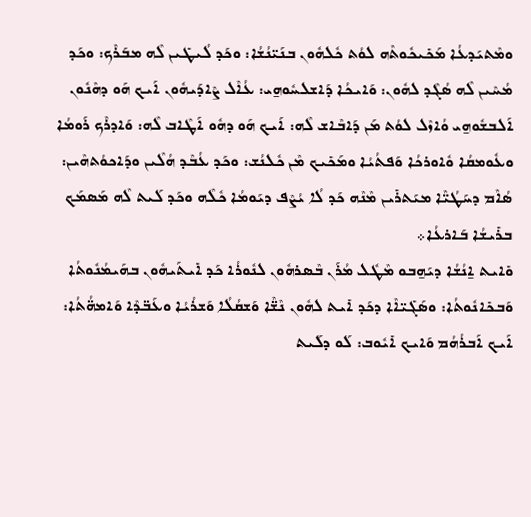ܘܡܶܬܝܰܕܥܳܐ ܡܰܟܺܝܟܽܘܬܶܗ ܠܘܳܬ ܟܽܠܗܽܘܢ ܒܢܰܝ̈ܢܳܫܳܐ: ܘܟܰܕ ܠܳܝܛܺܝܢ ܠܶܗ ܡܒܰܪܶܟ: ܘܟܰܕ ܡܳܚܶܝܢ ܠܶܗ ܣܳܓܶܕ ܠܗܽܘܢ: ܘܰܐܝܟܳܐ ܕܰܐܫܠܚܽܘܗ̱ܝ: ܥܳܐܶܠ ܨܶܐܕܰܝܗܽܘܢ ܐܰܝܟ ܗܰܘ ܕܗܶܢܽܘܢ ܐܰܠܒܫܽܘܗ̱ܝ ܘܳܐܙܶܠ ܠܘܳܬ ܡܰܢ ܕܰܐܒܶܐܫ ܠܶܗ: ܐܰܝܟ ܗܰܘ ܕܗܽܘ ܐܰܛܶܐܒ ܠܶܗ: ܘܰܐܕܪܶܟ ܪܰܘܡܳܐ ܘܥܽܘܡܩܳܐ ܘܽܐܘܪܟܳܐ ܘܰܦܬܳܝܳܐ ܘܡܰܟܺܝܟ ܡܶܢ ܟܽܠܢܳܫ: ܘܟܰܕ ܥܳܒܶܕ ܗܳܠܶܝܢ ܘܕܰܐܟܘܳܬܗܶܝܢ: ܣܳܐܶܡ ܕܚܰܛܳܝ̈ܶܐ ܡܝܰܬܪܺܝܢ ܡܶܢܶܗ ܟܰܕ ܠܳܐ ܝܳܨܶܦ ܕܝܰܘܡܳܐ ܟܽܠܶܗ ܘܟܰܕ ܠܰܝܬ ܠܶܗ ܡܰܣܡܰܟ ܒܪܺܝܫܳܐ ܒܰܐܪܥܳܐ܀
ܘܺܐܝܬ ܐ̱ܢܳܫܳܐ ܕܝܰܗ̱ܒܘ ܡܶܛܽܠ ܡܳܪܰܢ ܒܶܣܪܗܽܘܢ ܠܢܽܘܪܳܐ ܟܰܕ ܐܺܝܬܰܝܗܽܘܢ ܒܗܰܝܡܳܢܽܘܬܳܐ ܘܰܒܟܺܐܢܽܘܬܳܐ: ܘܣܰܓܺܝ̈ܐܶܐ ܕܟܰܕ ܐܺܝܬ ܠܗܽܘܢ ܢܶܫ̈ܶܐ ܘܰܫܩܳܠܳܐ ܘܰܫܪܳܝܳܐ ܘܥܰܒ̈ܕܶܐ ܘܰܐܡܗ̈ܳܬܳܐ: ܐܰܝܟ ܐܰܒܪܳܗܳܡ ܘܰܐܝܟ ܐܺܝܽܘܒ: ܠܰܘ ܕܠܰܝܬ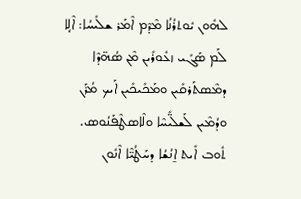ܠܗܽܘܢ ܝܽܘܬܪܳܢܳܐ ܡܶܕܶܡ ܐܶܡܰܪ ܫܠܺܝܚܳܐ: ܐܶܠܴܐ ܠܰܡ ܣܰܓܺܝ ܙܥܽܘܪܺܝܢ ܡܶܢ ܣܳܗ̈ܕܶܐ ܕܡܶܣܬܰܪܩܺܝܢ ܘܡܰܟܺܝܟܺܝܢ ܐܰܝܟ ܡܳܪܰܢ ܘܕܳܡܶܝܢ ܠܰܫܠ̈ܺܝܚܶܐ ܘܠܶܐܤܛܶܦܰܢܳܘܣ. ܬܽܘܒ ܐܺܝܬ ܐ̱ܢܳܫܳܐ ܕܚܰܛܳܝ̈ܶܐ ܐܶܢܽܘܢ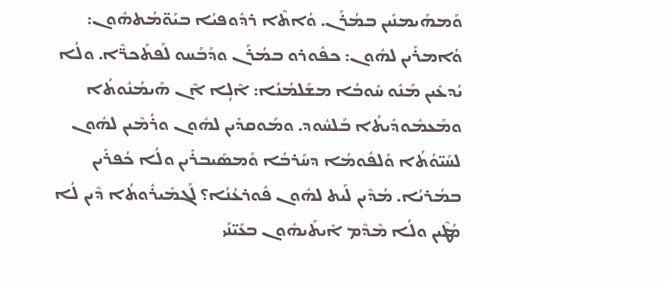ܘܰܡܗܰܝܡܢܺܝܢ ܒܡܳܪܰܢ. ܘܳܐܬܶܐ ܪܕܽܘܦܝܳܐ ܒܝܰܘ̈ܡܳܬܗܽܘܢ: ܘܳܐܡܪܺܝܢ ܠܗܽܘܢ: ܟܦܽܘܪܘ ܒܡܳܪܰܢ ܘܕܰܒܰܚܘ ܠܰܦܬܰܟܪ̈ܶܐ. ܘܠܳܐ ܝܳܕܥܺܝܢ ܡܰܢܽܘ ܚܽܘܒܳܐ ܡܫܰܠܡܳܢܳܐ: ܐܶܠܴܐ ܐܶܢ ܗܰܝܡܳܢܽܘܬܳܐ ܘܡܰܥܡܽܘܕܺܝܬܳܐ ܒܰܠܚܽܘܕ. ܘܡܰܘܩܕܺܝܢ ܠܗܽܘܢ ܘܪܳܡܶܝܢ ܠܗܽܘܢ ܠܚܰܝ̈ܘܳܬܳܐ ܘܰܠܦܽܘܡܳܐ ܕܚܰܪܒܳܐ ܘܰܡܣܰܝܒܪܺܝܢ ܘܠܳܐ ܟܳܦܪܺܝܢ ܒܡܳܪܝܳܐ. ܡܳܕܶܝܢ ܠܰܝܬ ܠܗܽܘܢ ܦܽܘܪܥܳܢܳܐ؟ ܠܰܓܡܺܝܪܽܘܬܳܐ ܕܶܝܢ ܠܳܐ ܡܳܛܶܝܢ ܘܠܳܐ ܡܶܕܶܡ ܐܺܝܬܰܝܗܽܘܢ ܒܥܰܝ̈ܢܰܝ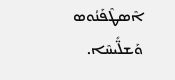ܐܶܤܛܶܦܰܢܳܘܣ ܘܰܫܠ̈ܺܝܚܶܐ.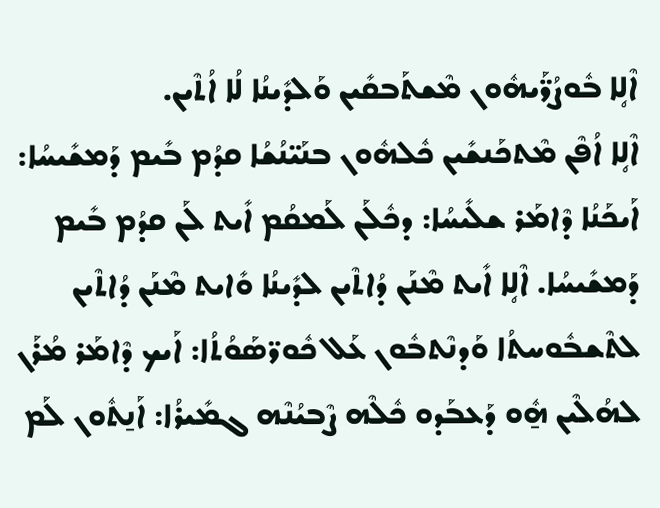ܐܶܠܴܐ ܒܽܘܨܳܪ̈ܰܝܗܽܘܢ ܡܶܫܬܰܒܩܺܝܢ ܘܰܠܕܺܝܢܳܐ ܠܳܐ ܐܳܬܶܝܢ.
ܐܶܠܴܐ ܐܳܦܶܢ ܡܶܬܟܰܢܫܺܝܢ ܟܽܠܗܽܘܢ ܒܢܰܝ̈ܢܳܫܳܐ ܩܕܳܡ ܒܺܝܡ ܕܰܡܫܺܝܚܳܐ: ܐܰܝܟܰܢܳܐ ܕܶܐܡܰܪ ܫܠܺܝܚܳܐ: ܕܟܽܠܰܢ ܠܰܡܩܳܡ ܐܺܝܬ ܠܰܢ ܩܕܳܡ ܒܺܝܡ ܕܰܡܫܺܝܚܳܐ. ܐܶܠܴܐ ܐܺܝܬ ܡܶܢܰܢ ܕܳܐܬܶܝܢ ܠܕܺܝܢܳܐ ܘܺܐܝܬ ܡܶܢܰܢ ܕܳܐܬܶܝܢ ܠܬܶܫܒܽܘܚܬܳܐ ܘܰܕܢܶܬܒܽܘܢ ܥܰܠ ܟܽܘܪ̈ܣܰܘܳܬܳܐ: ܐܰܝܟ ܕܶܐܡܰܪ ܡܳܪܰܢ ܠܗܳܠܶܝܢ ܗ̱ܽܘ ܕܰܥܒܰܕܘ ܟܽܠܶܗ ܨܶܒܝܳܢܶܗ ܓܡܺܝܪܳܐ: ܐܰܢ̱ܬܽܘܢ ܠܰܡ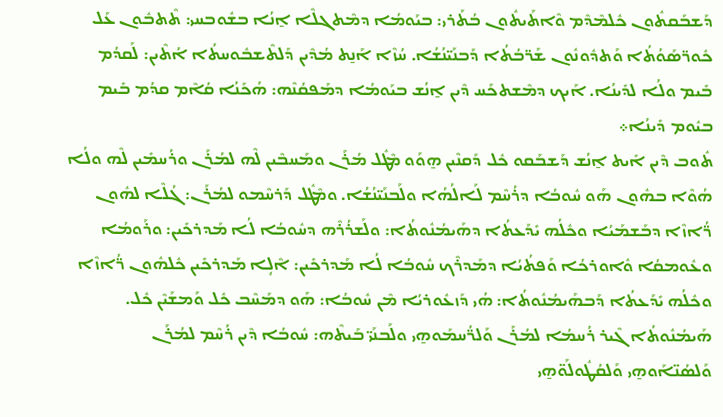ܕܰܫܒܰܩܬܽܘܢ ܟܽܠܡܶܕܶܡ ܘܶܐܬܰܝܬܽܘܢ ܒܳܬܰܪܝ: ܒܝܰܘܡܳܐ ܕܡܶܬܓܠܶܐ ܐ̱ܢܳܐ ܒܫܽܘܒܚܝ: ܬܶܬܒܽܘܢ ܥܰܠ ܟܽܘܪ̈ܣܰܘܳܬܳܐ ܘܰܬܕܽܘܢܽܘܢ ܫܰܪ̈ܒܳܬܳܐ ܕܰܒܢܰܝ̈ܢܳܫܳܐ. ܚܳܙܶܐ ܐܰܢ̱ܬ ܡܳܕܶܝܢ ܕܰܠܬܶܫܒܽܘܚܬܳܐ ܐܳܬܶܝܢ: ܠܰܩܕܳܡ ܒܺܝܡ ܘܠܳܐ ܠܕܺܝܢܳܐ. ܐܰܝܟ ܕܡܶܫܬܟܰܚ ܕܶܝܢ ܐ̱ܢܳܫ ܒܝܰܘܡܳܐ ܕܡܰܦܩܳܢܶܗ: ܗܳܟܰܢܳܐ ܩܳܐܶܡ ܩܕܳܡ ܒܺܝܡ ܒܝܽܘܡ ܕܺܝܢܳܐ܀
ܬܽܘܒ ܕܶܝܢ ܐܺܝܬ ܐ̱ܢܳܫ ܕܰܫܒܰܩܘ ܟܽܠ ܕܰܩܢܶܝܢ ܗ̱ܘܰܘ ܡܶܛܽܠ ܡܳܪܰܢ ܘܡܰܚܒܶܝܢ ܠܶܗ ܠܡܳܪܰܢ ܘܪܳܚܡܺܝܢ ܠܶܗ ܘܠܳܐ ܗܳܘܶܐ ܒܗܽܘܢ ܗܰܘ ܚܽܘܒܳܐ ܕܪܳܚܶܡ ܠܰܐܠܳܗܳܐ ܘܠܰܒܢܰܝ̈ܢܳܫܳܐ. ܘܡܶܛܽܠ ܕܰܪܚܶܡܘ ܠܡܳܪܰܢ: ܓܳܠܶܐ ܠܗܽܘܢ ܪ̈ܳܐܙܶܐ ܕܒܰܫܡܰܝܳܐ ܘܟܽܠܳܗ ܝܺܕܰܥܬܳܐ ܕܗܰܝܡܳܢܽܘܬܳܐ: ܘܠܰܫܪܳܪܶܗ ܕܚܽܘܒܳܐ ܠܳܐ ܡܰܕܪܟܺܝܢ: ܘܪܰܘܡܳܐ ܘܥܽܘܡܩܳܐ ܘܽܐܘܪܟܳܐ ܘܰܦܬܳܝܳܐ ܕܡܰܕܪܶܟ ܚܽܘܒܳܐ ܠܳܐ ܡܰܕܪܟܺܝܢ: ܐܶܠܴܐ ܡܰܕܪܟܺܝܢ ܟܽܠܗܽܘܢ ܪ̈ܳܐܙܶܐ ܘܟܽܠܳܗ ܝܺܕܰܥܬܳܐ ܕܰܒܗܰܝܡܳܢܽܘܬܳܐ: ܗܳܝ ܕܰܙܥܽܘܪܝܳܐ ܡܶܢ ܚܽܘܒܳܐ: ܗܰܘ ܕܡܰܚܶܒ ܟܽܠ ܘܰܡܫܰܝܶܢ ܟܽܠ.
ܗܰܝܡܳܢܽܘܬܳܐ ܓܶܝܪ ܪܳܚܡܳܐ ܠܡܳܪܰܢ ܘܰܠܪ̈ܳܚܡܰܘܗ̱ܝ ܘܠܰܒܢܰܝ̈ ܒܰܝܬܶܗ: ܚܽܘܒܳܐ ܕܶܝܢ ܪܳܚܶܡ ܠܡܳܪܰܢ ܘܰܠܣܳܢ̈ܐܰܘܗ̱ܝ ܘܰܠܩܳܛܽܘܠܰܘ̈ܗ̱ܝ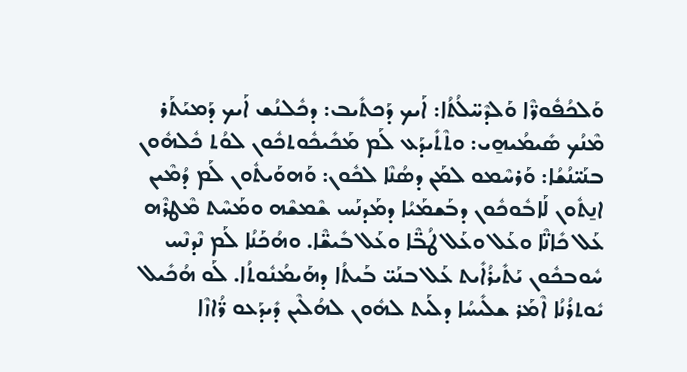ܘܰܠܟܳܦܽܘܪ̈ܶܐ ܘܰܠܕܶܚ̈ܠܳܬܳܐ: ܐܰܝܟ ܕܰܟܬܺܝܒ: ܕܟܽܠܢܳܫ ܐܰܝܟ ܕܰܡܝܰܬܰܪ ܡܶܢܳܟ ܣܺܝܡܳܝܗ̱ܝ: ܘܬܶܬܺܝܕܰܥ ܠܰܡ ܡܰܟܺܝܟܽܘܬܟܽܘܢ ܠܘܳܬ ܟܽܠܗܽܘܢ ܒܢܰܝ̈ܢܳܫܳܐ: ܘܰܪܚܶܡܘ ܠܡܰܢ ܕܣܳܢܶܐ ܠܟܽܘܢ: ܘܰܗܘܰܝܬܽܘܢ ܠܰܡ ܕܳܡܶܝܢ ܐܢ̱ܬܽܘܢ ܠܰܐܒܽܘܟܽܘܢ ܕܒܰܫܡܰܝܳܐ ܕܡܰܕܢܰܚ ܫܶܡܫܶܗ ܘܡܰܚܶܬ ܡܶܛܪܶܗ ܥܰܠ ܟܺܐܢ̈ܶܐ ܘܥܰܠ ܘܥܰܠ ܛܳܒ̈ܶܐ ܘܥܰܠ ܒܺܝܫ̈ܶܐ. ܘܗܳܟܰܢܳܐ ܠܰܡ ܢܶܕܢܶܚ ܚܽܘܒܟܽܘܢ ܝܰܬܺܝܪܳܐܺܝܬ ܥܰܠ ܒܢܰܝ̈ ܒܰܝܬܳܐ ܕܗܰܝܡܳܢܽܘܬܳܐ. ܠܰܘ ܗܳܟܺܝܠ ܝܽܘܬܪܳܢܳܐ ܐܶܡܰܪ ܫܠܺܝܚܳܐ ܕܠܰܝܬ ܠܗܽܘܢ ܠܗܳܠܶܝܢ ܕܺܝܕܰܥܘ ܪ̈ܳܐܙܶܐ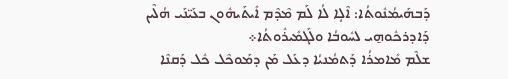ܕܰܒܗܰܝܡܳܢܽܘܬܳܐ: ܐܶܠܴܐ ܠܳܐ ܠܰܡ ܡܶܕܶܡ ܐܺܝܬܰܝܗܽܘܢ ܒܥܰܝ̈ܢܰܝ ܗܳܠܶܝܢ ܕܰܐܕܪܟܽܘܗ̱ܝ ܠܚܽܘܒܳܐ ܘܠܰܓܡܺܝܪܽܘܬܳܐ܀
ܫܠܶܡ ܡܺܐܡܪܳܐ ܕܰܬܡܳܢܝܳܐ ܕܥܰܠ ܡܰܢ ܕܡܰܘܟܶܠ ܟܽܠ ܕܰܩܢܶܐ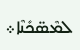ܠܡܶܣ̈ܟܺܢܶܐ܀